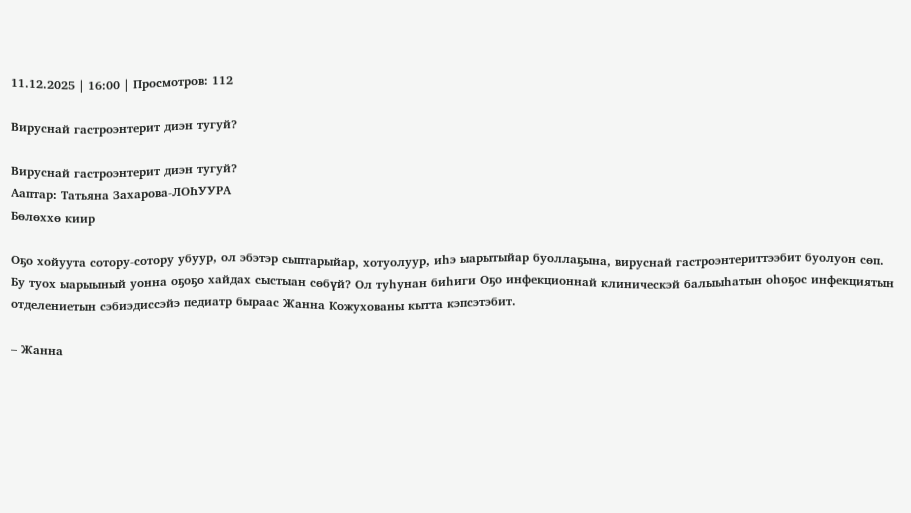11.12.2025 | 16:00 | Просмотров: 112

Вируснай гастроэнтерит диэн тугуй?

Вируснай гастроэнтерит диэн тугуй?
Ааптар: Татьяна Захарова-ЛОҺУУРА
Бөлөххө киир

Оҕо хойуута сотору-сотору убуур, ол эбэтэр сыптарыйар, хотуолуур, иһэ ыарытыйар буоллаҕына, вируснай гастроэнтериттээбит буолуон сөп. Бу туох ыарыыный уонна оҕоҕо хайдах сыстыан сөбүй? Ол туһунан биһиги Оҕо инфекционнай клиническэй балыыһатын оһоҕос инфекциятын отделениетын сэбиэдиссэйэ педиатр быраас Жанна Кожухованы кытта кэпсэтэбит.

– Жанна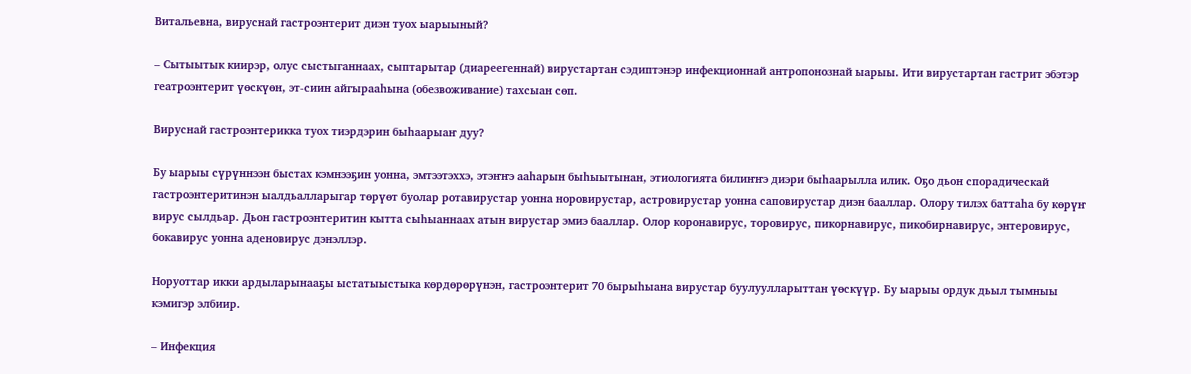Витальевна, вируснай гастроэнтерит диэн туох ыарыыный?

– Сытыытык киирэр, олус сыстыганнаах, сыптарытар (диареегеннай) вирустартан сэдиптэнэр инфекционнай антропонознай ыарыы. Ити вирустартан гастрит эбэтэр геатроэнтерит үөскүөн, эт-сиин айгырааһына (обезвоживание) тахсыан сөп.

Вируснай гастроэнтерикка туох тиэрдэрин быһаарыаҥ дуу?

Бу ыарыы сүрүннээн быстах кэмнээҕин уонна, эмтээтэххэ, этэҥҥэ ааһарын быһыытынан, этиологията билиҥҥэ диэри быһаарылла илик. Оҕо дьон спорадическай гастроэнтеритинэн ыалдьалларыгар төрүөт буолар ротавирустар уонна норовирустар, астровирустар уонна саповирустар диэн бааллар. Олору тилэх баттаһа бу көрүҥ вирус сылдьар. Дьон гастроэнтеритин кытта сыһыаннаах атын вирустар эмиэ бааллар. Олор коронавирус, торовирус, пикорнавирус, пикобирнавирус, энтеровирус, бокавирус уонна аденовирус дэнэллэр.

Норуоттар икки ардыларынааҕы ыстатыыстыка көрдөрөрүнэн, гастроэнтерит 70 бырыһыана вирустар буулуулларыттан үөскүүр. Бу ыарыы ордук дьыл тымныы кэмигэр элбиир.

– Инфекция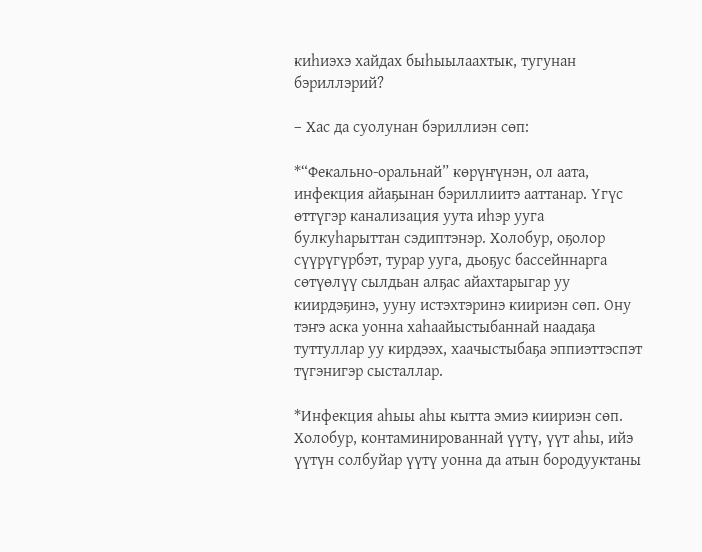киһиэхэ хайдах быһыылаахтык, тугунан бэриллэрий?

– Хас да суолунан бэриллиэн сөп:

*“Фекально-оральнай” көрүҥүнэн, ол аата, инфекция айаҕынан бэриллиитэ ааттанар. Үгүс өттүгэр канализация уута иһэр ууга булкуһарыттан сэдиптэнэр. Холобур, оҕолор сүүрүгүрбэт, турар ууга, дьоҕус бассейннарга сөтүөлүү сылдьан алҕас айахтарыгар уу киирдэҕинэ, ууну истэхтэринэ киириэн сөп. Ону тэҥэ аска уонна хаһаайыстыбаннай наадаҕа туттуллар уу кирдээх, хаачыстыбаҕа эппиэттэспэт түгэнигэр сысталлар.

*Инфекция аһыы аһы кытта эмиэ киириэн сөп. Холобур, контаминированнай үүтү, үүт аһы, ийэ үүтүн солбуйар үүтү уонна да атын бородууктаны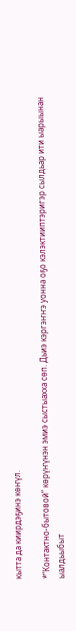кытта да киирдэҕинэ көҥүл.

*“Контактно-бытовой” көрүҥүнэн эмиэ сыстыахха сөп. Дьиэ кэргэҥҥэ уонна оҕо кэлэктииптэригэр сылдьар ити ыарыынан ыалдьыбыт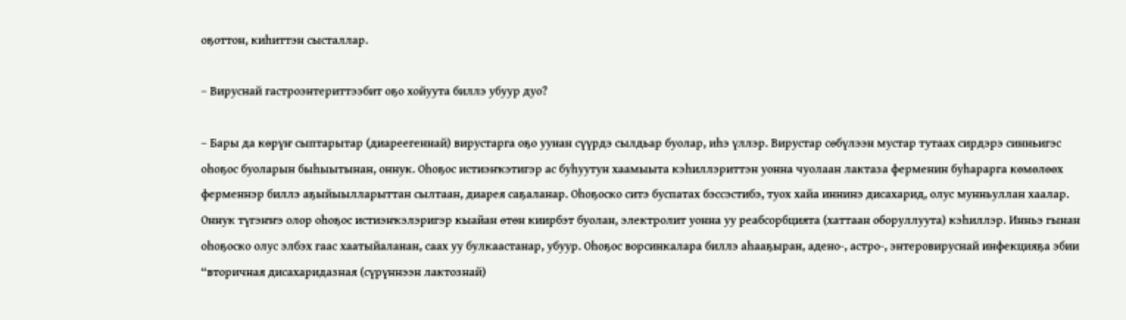оҕоттон, киһиттэн сысталлар.

– Вируснай гастроэнтериттээбит оҕо хойуута биллэ убуур дуо?

– Бары да көрүҥ сыптарытар (диареегеннай) вирустарга оҕо уунан сүүрдэ сылдьар буолар, иһэ үллэр. Вирустар сөбүлээн мустар тутаах сирдэрэ синньигэс оһоҕос буоларын быһыытынан, оннук. Оһоҕос истиэҥкэтигэр ас буһуутун хаамыыта кэһиллэриттэн уонна чуолаан лактаза ферменин буһарарга көмөлөөх ферменнэр биллэ аҕыйыылларыттан сылтаан, диарея саҕаланар. Оһоҕоско ситэ буспатах бэссэстибэ, туох хайа иннинэ дисахарид, олус мунньуллан хаалар. Оннук түгэҥҥэ олор оһоҕос истиэҥкэлэригэр кыайан өтөн киирбэт буолан, электролит уонна уу реабсорбцията (хаттаан оборуллуута) кэһиллэр. Инньэ гынан оһоҕоско олус элбэх гаас хаатыйаланан, саах уу булкаастанар, убуур. Оһоҕос ворсинкалара биллэ аһааҕыран, адено-, астро-, энтеровируснай инфекцияҕа эбии “вторичная дисахаридазная (сүрүннээн лактознай)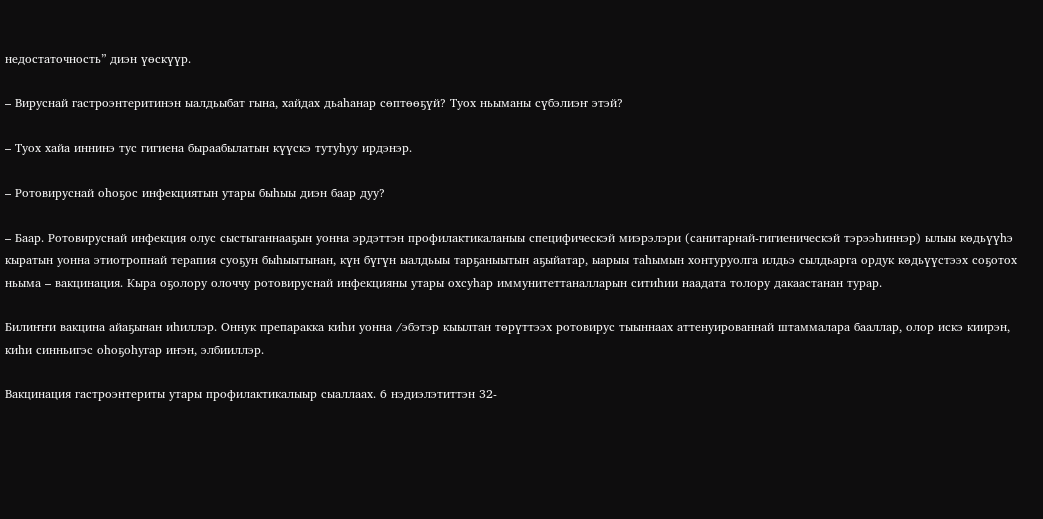недостаточность” диэн үөскүүр.

– Вируснай гастроэнтеритинэн ыалдьыбат гына, хайдах дьаһанар сөптөөҕүй? Туох ньыманы сүбэлиэҥ этэй?

– Туох хайа иннинэ тус гигиена быраабылатын күүскэ тутуһуу ирдэнэр.

– Ротовируснай оһоҕос инфекциятын утары быһыы диэн баар дуу?

– Баар. Ротовируснай инфекция олус сыстыганнааҕын уонна эрдэттэн профилактикаланыы специфическэй миэрэлэри (санитарнай-гигиеническэй тэрээһиннэр) ылыы көдьүүһэ кыратын уонна этиотропнай терапия суоҕун быһыытынан, күн бүгүн ыалдьыы тарҕаныытын аҕыйатар, ыарыы таһымын хонтуруолга илдьэ сылдьарга ордук көдьүүстээх соҕотох ньыма – вакцинация. Кыра оҕолору олоччу ротовируснай инфекцияны утары охсуһар иммунитеттаналларын ситиһии наадата толору дакаастанан турар.

Билиҥҥи вакцина айаҕынан иһиллэр. Оннук препаракка киһи уонна /эбэтэр кыылтан төрүттээх ротовирус тыыннаах аттенуированнай штаммалара бааллар, олор искэ киирэн, киһи синньигэс оһоҕоһугар иҥэн, элбииллэр.

Вакцинация гастроэнтериты утары профилактикалыыр сыаллаах. 6 нэдиэлэтиттэн 32-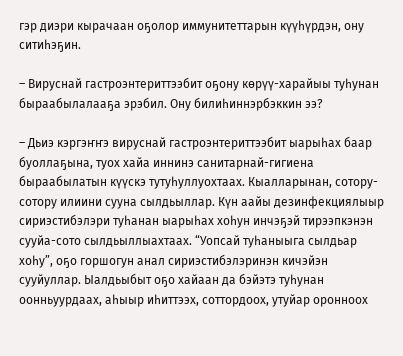гэр диэри кырачаан оҕолор иммунитеттарын күүһүрдэн, ону ситиһэҕин.

– Вируснай гастроэнтериттээбит оҕону көрүү-харайыы туһунан быраабылалааҕа эрэбил. Ону билиһиннэрбэккин ээ?

– Дьиэ кэргэҥҥэ вируснай гастроэнтериттээбит ыарыһах баар буоллаҕына, туох хайа иннинэ санитарнай-гигиена быраабылатын күүскэ тутуһуллуохтаах. Кыалларынан, сотору-сотору илиини сууна сылдьыллар. Күн аайы дезинфекциялыыр сириэстибэлэри туһанан ыарыһах хоһун инчэҕэй тирээпкэнэн сууйа-сото сылдьыллыахтаах. “Уопсай туһаныыга сылдьар хоһу”, оҕо горшогун анал сириэстибэлэринэн кичэйэн сууйуллар. Ыалдьыбыт оҕо хайаан да бэйэтэ туһунан оонньуурдаах, аһыыр иһиттээх, соттордоох, утуйар оронноох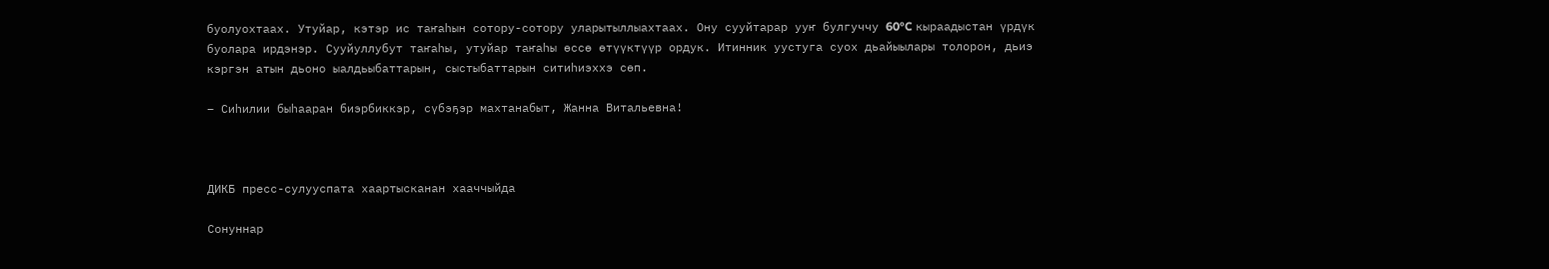буолуохтаах. Утуйар, кэтэр ис таҥаһын сотору-сотору уларытыллыахтаах. Ону сууйтарар ууҥ булгуччу 60°C кыраадыстан үрдүк буолара ирдэнэр. Сууйуллубут таҥаһы, утуйар таҥаһы өссө өтүүктүүр ордук. Итинник уустуга суох дьайыылары толорон, дьиэ кэргэн атын дьоно ыалдьыбаттарын, сыстыбаттарын ситиһиэххэ сөп.

– Сиһилии быһааран биэрбиккэр, сүбэҕэр махтанабыт, Жанна Витальевна!



ДИКБ пресс-сулууспата хаартысканан хааччыйда

Сонуннар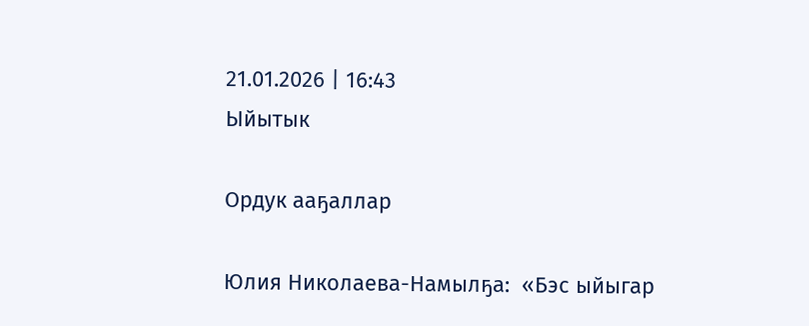21.01.2026 | 16:43
Ыйытык

Ордук ааҕаллар

Юлия Николаева-Намылҕа:  «Бэс ыйыгар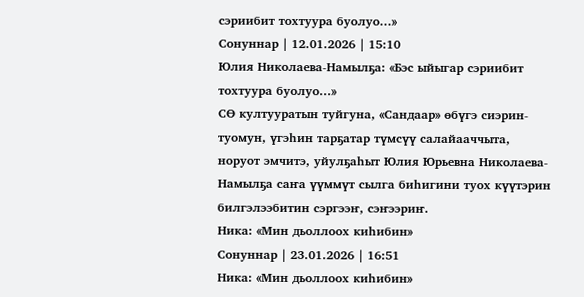сэриибит тохтуура буолуо...»
Сонуннар | 12.01.2026 | 15:10
Юлия Николаева-Намылҕа: «Бэс ыйыгар сэриибит тохтуура буолуо...»
СӨ култууратын туйгуна, «Сандаар» өбүгэ сиэрин-туомун, үгэһин тарҕатар түмсүү салайааччыта, норуот эмчитэ, уйулҕаһыт Юлия Юрьевна Николаева-Намылҕа саҥа үүммүт сылга биһигини туох күүтэрин билгэлээбитин сэргээҥ, сэҥээриҥ.
Ника: «Мин дьоллоох киһибин»
Сонуннар | 23.01.2026 | 16:51
Ника: «Мин дьоллоох киһибин»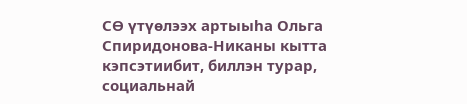СӨ үтүөлээх артыыһа Ольга Спиридонова-Никаны кытта кэпсэтиибит, биллэн турар, социальнай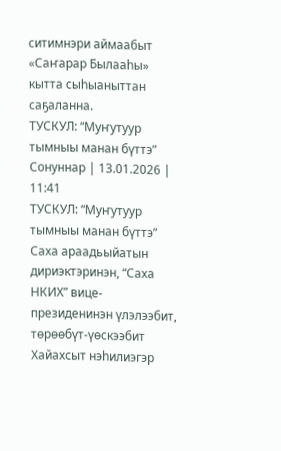ситимнэри аймаабыт «Саҥарар Былааһы» кытта сыһыаныттан саҕаланна.
ТУСКУЛ: “Муҥутуур тымныы манан бүттэ”
Сонуннар | 13.01.2026 | 11:41
ТУСКУЛ: “Муҥутуур тымныы манан бүттэ”
Саха араадьыйатын дириэктэринэн, “Саха НКИХ” вице-президенинэн үлэлээбит, төрөөбүт-үөскээбит Хайахсыт нэһилиэгэр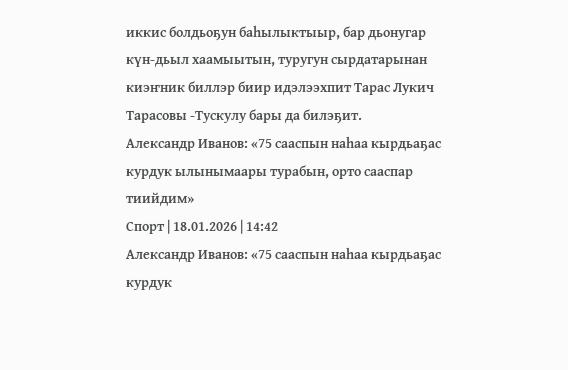иккис болдьоҕун баһылыктыыр, бар дьонугар күн-дьыл хаамыытын, туругун сырдатарынан киэҥник биллэр биир идэлээхпит Тарас Лукич Тарасовы -Тускулу бары да билэҕит.
Александр Иванов: «75 сааспын наһаа кырдьаҕас курдук ылынымаары турабын, орто сааспар тиийдим»
Спорт | 18.01.2026 | 14:42
Александр Иванов: «75 сааспын наһаа кырдьаҕас курдук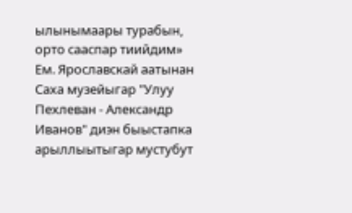ылынымаары турабын, орто сааспар тиийдим»
Ем. Ярославскай аатынан Саха музейыгар "Улуу Пехлеван - Александр Иванов" диэн быыстапка арыллыытыгар мустубут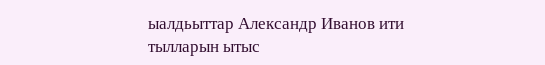ыалдьыттар Александр Иванов ити тылларын ытыс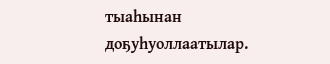тыаһынан доҕуһуоллаатылар.